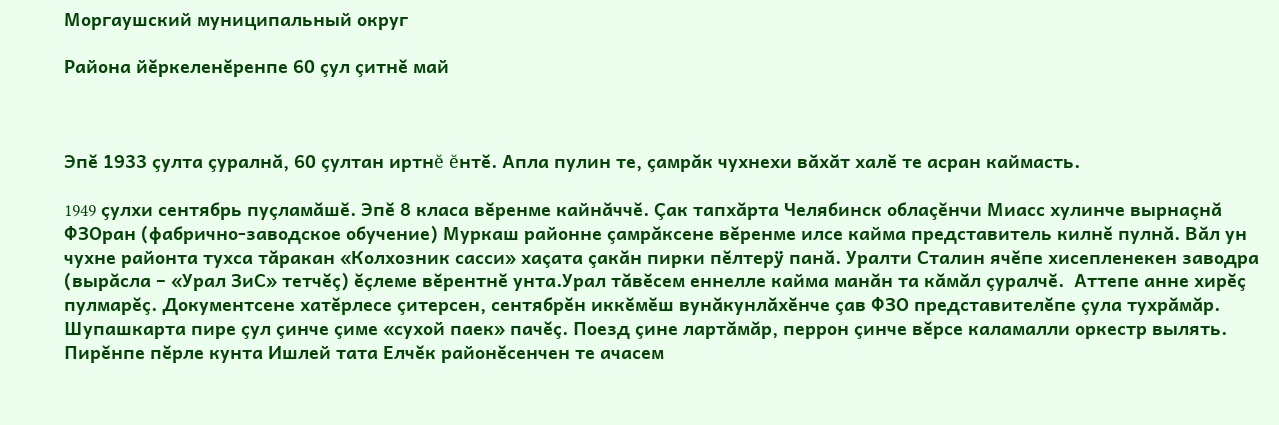Моргаушский муниципальный округ

Района йĕркеленĕренпе 60 çул çитнĕ май



Эпĕ 1933 çулта çуралнă, 60 çултан иртнĕ ĕнтĕ. Апла пулин те, çамрăк чухнехи вăхăт халĕ те асран каймасть.

1949 çулхи сентябрь пуçламăшĕ. Эпĕ 8 класа вĕренме кайнăччĕ. Çак тапхăрта Челябинск облаçĕнчи Миасс хулинче вырнаçнă ФЗОран (фабрично-заводское обучение) Муркаш районне çамрăксене вĕренме илсе кайма представитель килнĕ пулнă. Вăл ун чухне районта тухса тăракан «Колхозник сасси» хаçата çакăн пирки пĕлтерÿ панă. Уралти Сталин ячĕпе хисепленекен заводра (вырăсла – «Урал ЗиС» тетчĕç) ĕçлеме вĕрентнĕ унта.Урал тăвĕсем еннелле кайма манăн та кăмăл çуралчĕ.  Аттепе анне хирĕç пулмарĕç. Документсене хатĕрлесе çитерсен, сентябрĕн иккĕмĕш вунăкунлăхĕнче çав ФЗО представителĕпе çула тухрăмăр. Шупашкарта пире çул çинче çиме «сухой паек» пачĕç. Поезд çине лартăмăр, перрон çинче вĕрсе каламалли оркестр вылять. Пирĕнпе пĕрле кунта Ишлей тата Елчĕк районĕсенчен те ачасем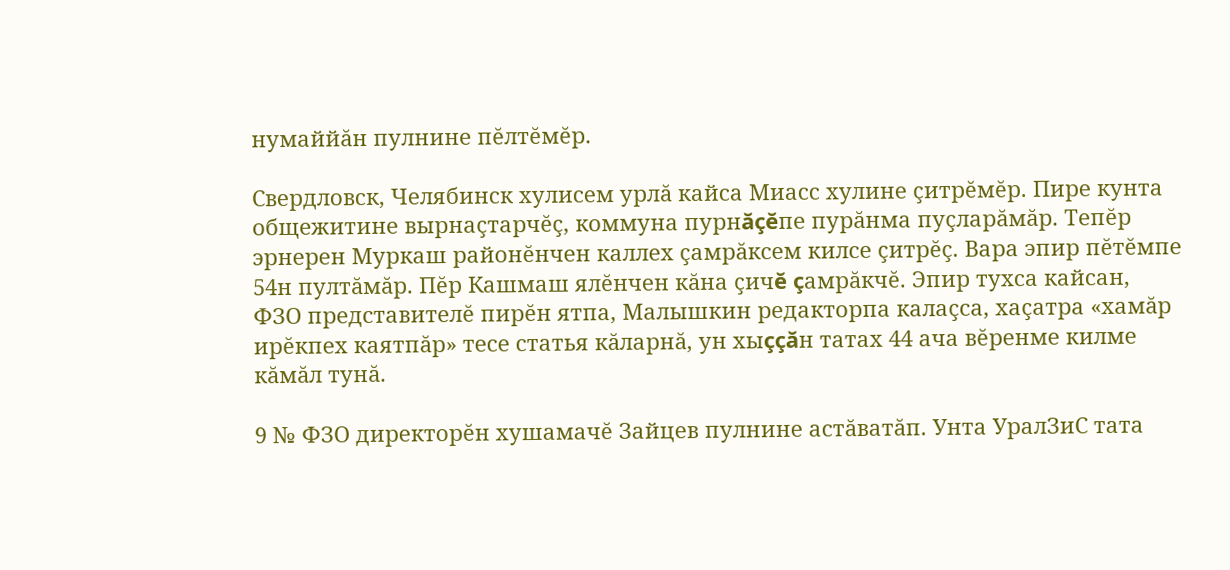нумаййăн пулнине пĕлтĕмĕр.

Свердловск, Челябинск хулисем урлă кайса Миасс хулине çитрĕмĕр. Пире кунта общежитине вырнаçтарчĕç, коммуна пурнăçĕпе пурăнма пуçларăмăр. Тепĕр эрнерен Муркаш районĕнчен каллех çамрăксем килсе çитрĕç. Вара эпир пĕтĕмпе 54н пултăмăр. Пĕр Кашмаш ялĕнчен кăна çичĕ çамрăкчĕ. Эпир тухса кайсан, ФЗО представителĕ пирĕн ятпа, Малышкин редакторпа калаçса, хаçатра «хамăр ирĕкпех каятпăр» тесе статья кăларнă, ун хыççăн татах 44 ача вĕренме килме кăмăл тунă.

9 № ФЗО директорĕн хушамачĕ Зайцев пулнине астăватăп. Унта УралЗиС тата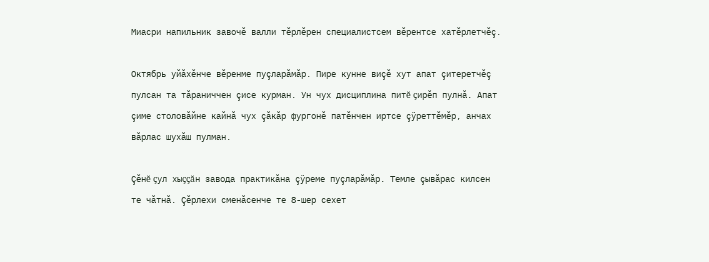Миасри напильник завочĕ валли тĕрлĕрен специалистсем вĕрентсе хатĕрлетчĕç.

Октябрь уйăхĕнче вĕренме пуçларăмăр. Пире кунне виçĕ хут апат çитеретчĕç пулсан та тăраниччен çисе курман. Ун чух дисциплина питĕ çирĕп пулнă. Апат çиме столовăйне кайнă чух çăкăр фургонĕ патĕнчен иртсе çÿреттĕмĕр, анчах вăрлас шухăш пулман.

Çĕнĕ çул хыççăн завода практикăна çÿреме пуçларăмăр. Темле çывăрас килсен те чăтнă. Çĕрлехи сменăсенче те 8-шер сехет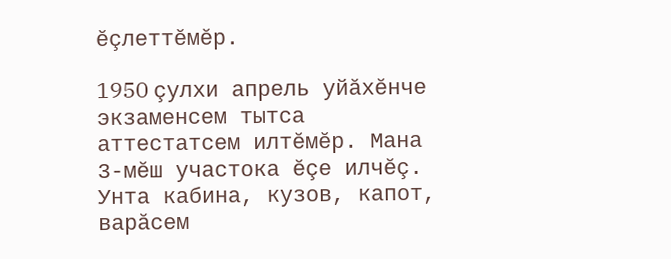ĕçлеттĕмĕр.

1950 çулхи апрель уйăхĕнче экзаменсем тытса аттестатсем илтĕмĕр. Мана 3-мĕш участока ĕçе илчĕç. Унта кабина, кузов, капот, варăсем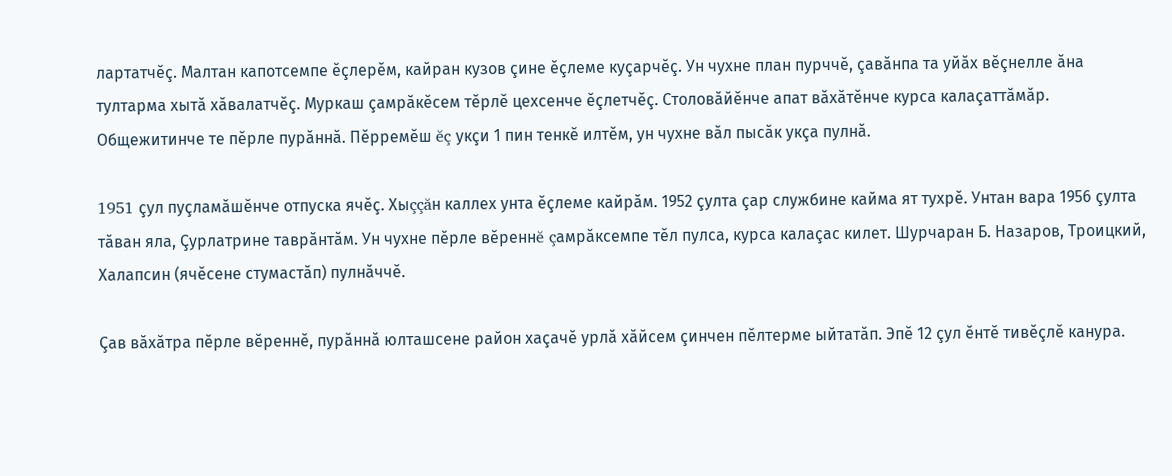лартатчĕç. Малтан капотсемпе ĕçлерĕм, кайран кузов çине ĕçлеме куçарчĕç. Ун чухне план пурччĕ, çавăнпа та уйăх вĕçнелле ăна тултарма хытă хăвалатчĕç. Муркаш çамрăкĕсем тĕрлĕ цехсенче ĕçлетчĕç. Столовăйĕнче апат вăхăтĕнче курса калаçаттăмăр. Общежитинче те пĕрле пурăннă. Пĕрремĕш ĕç укçи 1 пин тенкĕ илтĕм, ун чухне вăл пысăк укçа пулнă.

1951 çул пуçламăшĕнче отпуска ячĕç. Хыççăн каллех унта ĕçлеме кайрăм. 1952 çулта çар службине кайма ят тухрĕ. Унтан вара 1956 çулта тăван яла, Çурлатрине таврăнтăм. Ун чухне пĕрле вĕреннĕ çамрăксемпе тĕл пулса, курса калаçас килет. Шурчаран Б. Назаров, Троицкий, Халапсин (ячĕсене стумастăп) пулнăччĕ.

Çав вăхăтра пĕрле вĕреннĕ, пурăннă юлташсене район хаçачĕ урлă хăйсем çинчен пĕлтерме ыйтатăп. Эпĕ 12 çул ĕнтĕ тивĕçлĕ канура.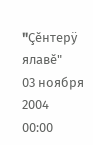"Çĕнтерÿ ялавĕ"
03 ноября 2004
00:00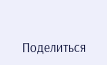Поделиться